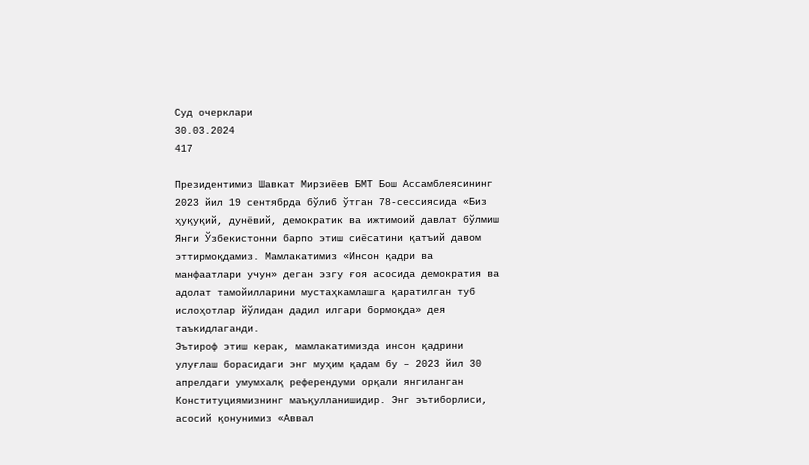Суд очерклари
30.03.2024
417

Президентимиз Шавкат Мирзиёев БМТ Бош Ассамблеясининг 2023 йил 19 сентябрда бўлиб ўтган 78-сессиясида «Биз ҳуқуқий, дунёвий, демократик ва ижтимоий давлат бўлмиш Янги Ўзбекистонни барпо этиш сиёсатини қатъий давом эттирмоқдамиз. Мамлакатимиз «Инсон қадри ва манфаатлари учун» деган эзгу ғоя асосида демократия ва адолат тамойилларини мустаҳкамлашга қаратилган туб ислоҳотлар йўлидан дадил илгари бормоқда» дея таъкидлаганди.
Эътироф этиш керак, мамлакатимизда инсон қадрини улуғлаш борасидаги энг муҳим қадам бу – 2023 йил 30 апрелдаги умумхалқ референдуми орқали янгиланган Конституциямизнинг маъқулланишидир. Энг эътиборлиси, асосий қонунимиз «Аввал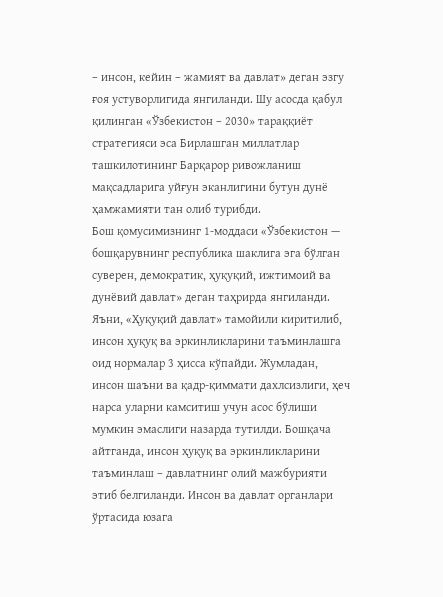– инсон, кейин – жамият ва давлат» деган эзгу ғоя устуворлигида янгиланди. Шу асосда қабул қилинган «Ўзбекистон – 2030» тараққиёт стратегияси эса Бирлашган миллатлар ташкилотининг Барқарор ривожланиш мақсадларига уйғун эканлигини бутун дунё ҳамжамияти тан олиб турибди.
Бош қомусимизнинг 1-моддаси «Ўзбекистон — бошқарувнинг республика шаклига эга бўлган суверен, демократик, ҳуқуқий, ижтимоий ва дунёвий давлат» деган таҳрирда янгиланди. Яъни, «Ҳуқуқий давлат» тамойили киритилиб, инсон ҳуқуқ ва эркинликларини таъминлашга оид нормалар 3 ҳисса кўпайди. Жумладан, инсон шаъни ва қадр-қиммати дахлсизлиги, ҳеч нарса уларни камситиш учун асос бўлиши мумкин эмаслиги назарда тутилди. Бошқача айтганда, инсон ҳуқуқ ва эркинликларини таъминлаш – давлатнинг олий мажбурияти этиб белгиланди. Инсон ва давлат органлари ўртасида юзага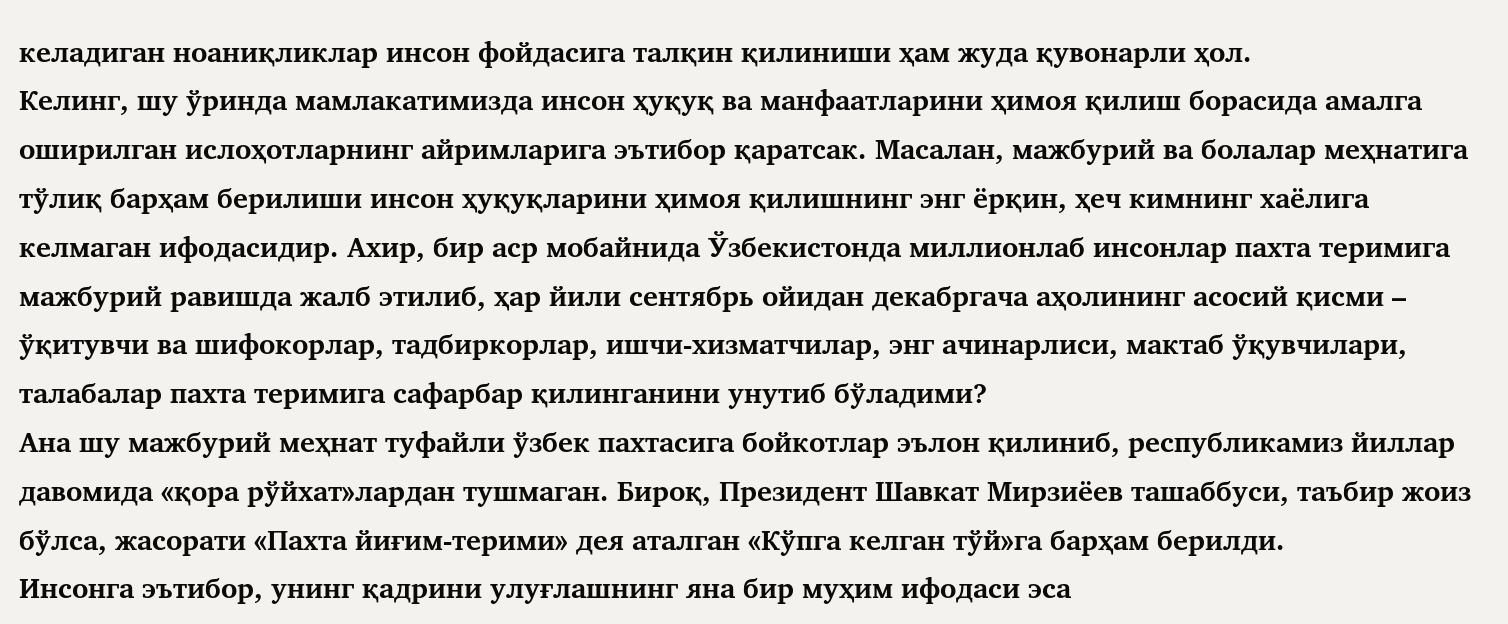келадиган ноаниқликлар инсон фойдасига талқин қилиниши ҳам жуда қувонарли ҳол.
Келинг, шу ўринда мамлакатимизда инсон ҳуқуқ ва манфаатларини ҳимоя қилиш борасида амалга оширилган ислоҳотларнинг айримларига эътибор қаратсак. Масалан, мажбурий ва болалар меҳнатига тўлиқ барҳам берилиши инсон ҳуқуқларини ҳимоя қилишнинг энг ёрқин, ҳеч кимнинг хаёлига келмаган ифодасидир. Ахир, бир аср мобайнида Ўзбекистонда миллионлаб инсонлар пахта теримига мажбурий равишда жалб этилиб, ҳар йили сентябрь ойидан декабргача аҳолининг асосий қисми – ўқитувчи ва шифокорлар, тадбиркорлар, ишчи-хизматчилар, энг ачинарлиси, мактаб ўқувчилари, талабалар пахта теримига сафарбар қилинганини унутиб бўладими?
Ана шу мажбурий меҳнат туфайли ўзбек пахтасига бойкотлар эълон қилиниб, республикамиз йиллар давомида «қора рўйхат»лардан тушмаган. Бироқ, Президент Шавкат Мирзиёев ташаббуси, таъбир жоиз бўлса, жасорати «Пахта йиғим-терими» дея аталган «Кўпга келган тўй»га барҳам берилди.
Инсонга эътибор, унинг қадрини улуғлашнинг яна бир муҳим ифодаси эса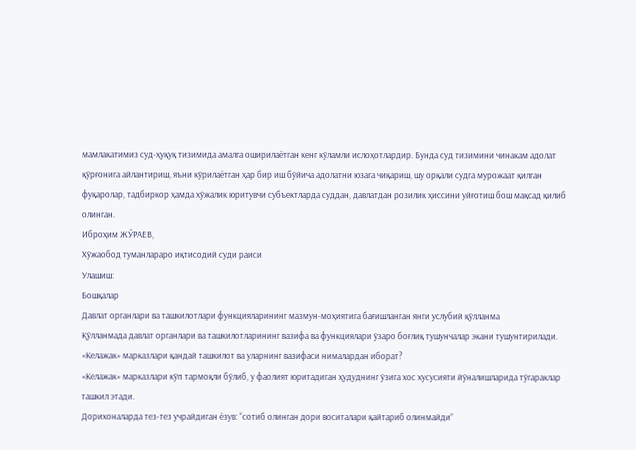мамлакатимиз суд-ҳуқуқ тизимида амалга оширилаётган кенг кўламли ислоҳотлардир. Бунда суд тизимини чинакам адолат қўрғонига айлантириш, яъни кўрилаётган ҳар бир иш бўйича адолатни юзага чиқариш, шу орқали судга мурожаат қилган фуқаролар, тадбиркор ҳамда хўжалик юритувчи субъектларда суддан, давлатдан розилик ҳиссини уйғотиш бош мақсад қилиб олинган.
Иброҳим ЖЎРАЕВ,
Хўжаобод туманлараро иқтисодий суди раиси
Улашиш:
Бошқалар
Давлат органлари ва ташкилотлари функцияларининг мазмун-моҳиятига бағишланган янги услубий қўлланма
Қўлланмада давлат органлари ва ташкилотларининг вазифа ва функциялари ўзаро боғлиқ тушунчалар экани тушунтирилади.
«Келажак» марказлари қандай ташкилот ва уларнинг вазифаси нималардан иборат?
«Келажак» марказлари кўп тармоқли бўлиб, у фаолият юритадиган ҳудуднинг ўзига хос хусусияти йўналишларида тўгараклар ташкил этади.
Дорихоналарда тез-тез учрайдиган ёзув: “сотиб олинган дори воситалари қайтариб олинмайди”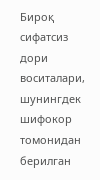Бироқ сифатсиз дори воситалари, шунингдек шифокор томонидан берилган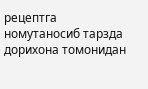рецептга номутаносиб тарзда дорихона томонидан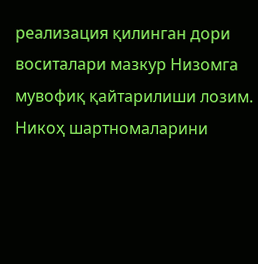реализация қилинган дори воситалари мазкур Низомга мувофиқ қайтарилиши лозим.
Никоҳ шартномаларини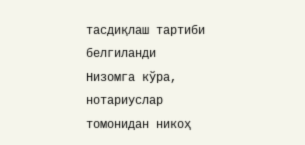тасдиқлаш тартиби белгиланди
Низомга кўра, нотариуслар томонидан никоҳ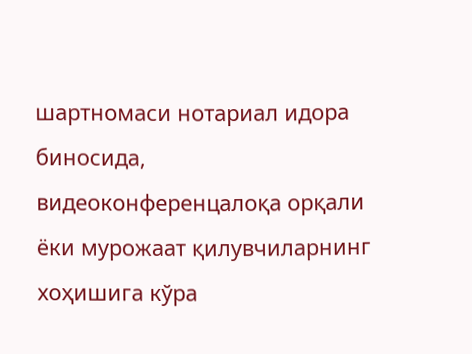шартномаси нотариал идора биносида, видеоконференцалоқа орқали ёки мурожаат қилувчиларнинг хоҳишига кўра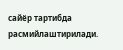сайёр тартибда расмийлаштирилади.